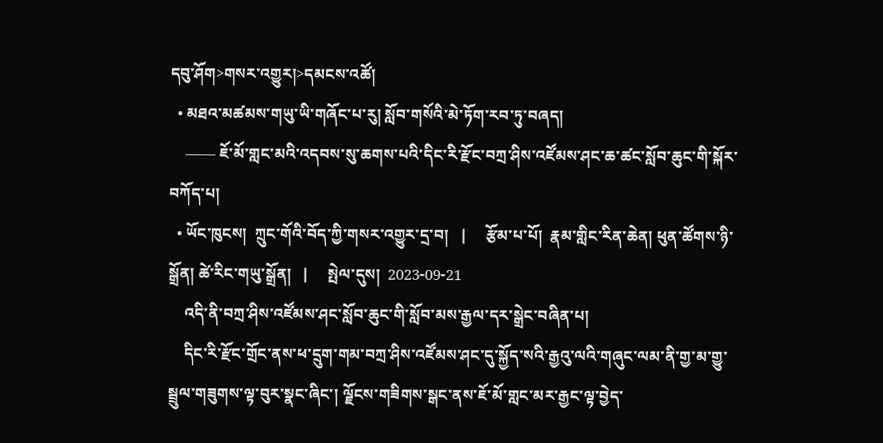དབུ་ཤོག>གསར་འགྱུར།>དམངས་འཚོ།
  • མཐའ་མཚམས་གཡུ་ཡི་གཞོང་པ་རུ། སློབ་གསོའི་མེ་ཏོག་རབ་ཏུ་བཞད།
    —— ཇོ་མོ་གླང་མའི་འདབས་སུ་ཆགས་པའི་དིང་རི་རྫོང་བཀྲ་ཤིས་འཛོམས་ཤང་ཆ་ཚང་སློབ་ཆུང་གི་སྐོར་བཀོད་པ།
  • ཡོང་ཁུངས།  ཀྲུང་གོའི་བོད་ཀྱི་གསར་འགྱུར་དྲ་བ།   |     རྩོམ་པ་པོ།  རྣམ་གླིང་རིན་ཆེན། ཕུན་ཚོགས་ཉི་སྒྲོན། ཚེ་རིང་གཡུ་སྒྲོན།   |     སྤེལ་དུས།  2023-09-21
    འདི་ནི་བཀྲ་ཤིས་འཛོམས་ཤང་སློབ་ཆུང་གི་སློབ་མས་རྒྱལ་དར་སྒྲེང་བཞིན་པ།
    དིང་རི་རྫོང་གྲོང་ནས་ཕ་དྲུག་གམ་བཀྲ་ཤིས་འཛོམས་ཤང་དུ་སྐྱོད་སའི་རྒྱའུ་ལའི་གཞུང་ལམ་ནི་གྱ་མ་གྱུ་སྦྲུལ་གཟུགས་ལྟ་བུར་སྣང་ཞིང་། ལྗོངས་གཟིགས་སྒང་ནས་ཇོ་མོ་གླང་མར་རྒྱང་ལྟ་བྱེད་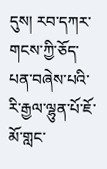དུས། རབ་དཀར་གངས་ཀྱི་ཅོད་པན་བཞེས་པའི་རི་རྒྱལ་ལྷུན་པོ་ཇོ་མོ་གླང་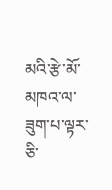མའི་རྩེ་མོ་མཁའ་ལ་ཟུག་པ་ལྟར་ཅི་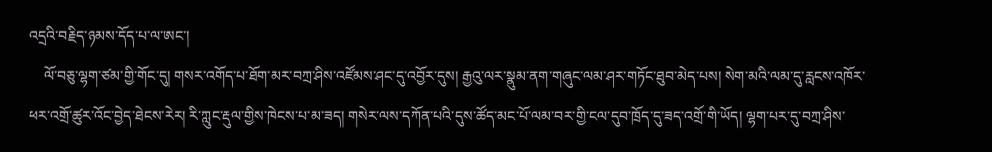འདྲའི་བརྗིད་ཉམས་དོད་པ་ལ་ཨང་།
    ལོ་བཅུ་ལྷག་ཙམ་གྱི་གོང་དུ། གསར་འགོད་པ་ཐོག་མར་བཀྲ་ཤིས་འཛོམས་ཤང་དུ་འབྱོར་དུས། རྒྱའུ་ལར་སྣུམ་ནག་གཞུང་ལམ་ཤར་གཏོང་ཐུབ་མེད་པས། སེག་མའི་ལམ་དུ་རླངས་འཁོར་ཕར་འགྲོ་ཚུར་འོང་བྱེད་ཐེངས་རེར། རི་ཀླུང་རྡུལ་གྱིས་ཁེངས་པ་མ་ཟད། གསེར་ལས་དཀོན་པའི་དུས་ཚོད་མང་པོ་ལམ་བར་གྱི་ངལ་དུབ་ཁྲོད་དུ་ཟད་འགྲོ་གི་ཡོད། ལྷག་པར་དུ་བཀྲ་ཤིས་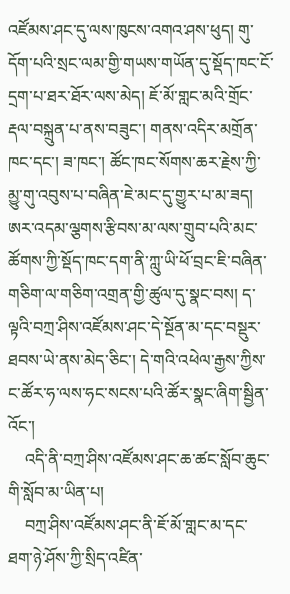འཛོམས་ཤང་དུ་ལས་ཁུངས་འགའ་ཤས་ཕུད། གུ་དོག་པའི་སྲང་ལམ་གྱི་གཡས་གཡོན་དུ་སྡོད་ཁང་ངོ་དྲག་པ་ཐར་ཐོར་ལས་མེད། ཇོ་མོ་གླང་མའི་གྲོང་རྡལ་བསྐྲུན་པ་ནས་བཟུང་། གནས་འདིར་མགྲོན་ཁང་དང་། ཟ་ཁང་། ཚོང་ཁང་སོགས་ཆར་རྗེས་ཀྱི་མྱུ་གུ་འབུས་པ་བཞིན་ཇེ་མང་དུ་གྱུར་པ་མ་ཟད།  ཨར་འདམ་ལྕགས་རྩིབས་མ་ལས་གྲུབ་པའི་མང་ཚོགས་ཀྱི་སྡོད་ཁང་དག་ནི་ཀླུ་ཡི་ཕོ་བྲང་ཇི་བཞིན་གཅིག་ལ་གཅིག་འགྲན་གྱི་ཚུལ་དུ་སྣང་བས། ད་ལྟའི་བཀྲ་ཤིས་འཛོམས་ཤང་དེ་སྔོན་མ་དང་བསྡུར་ཐབས་ཡེ་ནས་མེད་ཅིང་། དེ་གའི་འཕེལ་རྒྱས་ཀྱིས་ང་ཚོར་ཧ་ལས་ཧང་སངས་པའི་ཚོར་སྣང་ཞིག་སྦྱིན་འོང་།
    འདི་ནི་བཀྲ་ཤིས་འཛོམས་ཤང་ཆ་ཚང་སློབ་ཆུང་གི་སློབ་མ་ཡིན་པ།
    བཀྲ་ཤིས་འཛོམས་ཤང་ནི་ཇོ་མོ་གླང་མ་དང་ཐག་ཉེ་ཤོས་ཀྱི་སྲིད་འཛིན་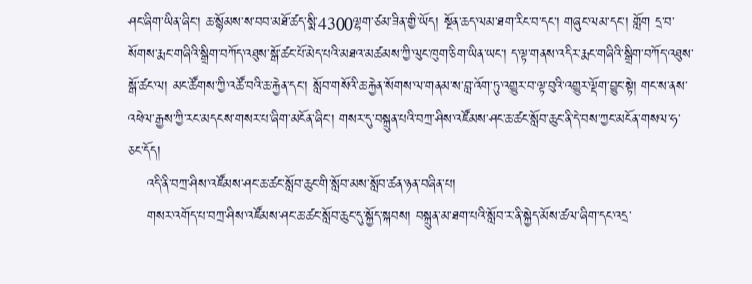ཤང་ཞིག་ཡིན་ཞིང་། ཆ་སྙོམས་ས་བབ་མཐོ་ཚད་སྨི་4300ལྷག་ཙམ་ཟིན་གྱི་ཡོད། སྔོན་ཆད་ལམ་ཐག་རིང་བ་དང་། གཞུང་ལམ་དང་། གློག དྲ་བ་སོགས་རྨང་གཞིའི་སྒྲིག་བཀོད་འཐུས་སྒོ་ཚང་པོ་མེད་པའི་མཐའ་མཚམས་ཀྱི་ལུང་ཁུག་ཅིག་ཡིན་ཡང་། ད་ལྟ་གནས་འདིར་རྨང་གཞིའི་སྒྲིག་བཀོད་འཐུས་སྒོ་ཚང་ལ། མང་ཚོགས་ཀྱི་འཚོ་བའི་ཆ་རྐྱེན་དང་། སློབ་གསོའི་ཆ་རྐྱེན་སོགས་ལ་གནམ་ས་བླ་འོག་ཏུ་འགྱུར་བ་ལྟ་བུའི་འགྱུར་ལྡོག་བྱུང་སྟེ། གང་ས་ནས་འཕེལ་རྒྱས་ཀྱི་རང་མདངས་གསར་པ་ཞིག་མངོན་ཞིང་། གསར་དུ་བསྐྲུན་པའི་བཀྲ་ཤིས་འཛོམས་ཤང་ཆ་ཚང་སློབ་ཆུང་ནི་དེ་བས་ཀྱང་མངོན་གསལ་ཧ་ཅང་དོད།
    འདི་ནི་བཀྲ་ཤིས་འཛོམས་ཤང་ཆ་ཚང་སློབ་ཆུང་གི་སློབ་མས་སློབ་ཚན་ཉན་བཞིན་པ།
    གསར་འགོད་པ་བཀྲ་ཤིས་འཛོམས་ཤང་ཆ་ཚང་སློབ་ཆུང་དུ་སྐྱོད་སྐབས། བསྐྲུན་མ་ཐག་པའི་སློབ་ར་ནི་སྐྱེད་མོས་ཚལ་ཞིག་དང་འདྲ་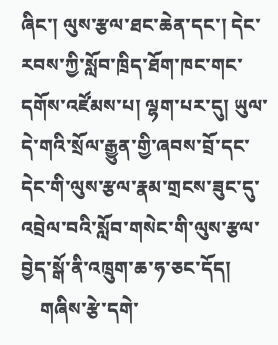ཞིང་། ལུས་རྩལ་ཐང་ཆེན་དང་། དེང་རབས་ཀྱི་སློབ་ཁྲིད་ཐོག་ཁང་གང་དགོས་འཛོམས་པ། ལྷག་པར་དུ། ཡུལ་དེ་གའི་སྲོལ་རྒྱུན་གྱི་ཞབས་བྲོ་དང་དེང་གི་ལུས་རྩལ་རྣམ་གྲངས་ཟུང་དུ་འབྲེལ་བའི་སློབ་གསེང་གི་ལུས་རྩལ་བྱེད་སྒོ་ནི་འཁྲུག་ཆ་ཧ་ཅང་དོད།
    གཞིས་རྩེ་དགེ་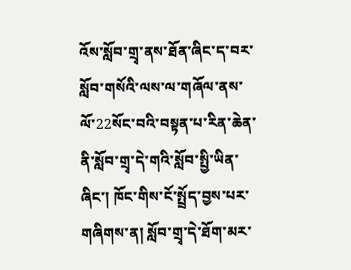འོས་སློབ་གྲྭ་ནས་ཐོན་ཞིང་ད་བར་སློབ་གསོའི་ལས་ལ་གཞོལ་ནས་ལོ་22སོང་བའི་བསྟན་པ་རིན་ཆེན་ནི་སློབ་གྲྭ་དེ་གའི་སློབ་སྤྱི་ཡིན་ཞིང་། ཁོང་གིས་ངོ་སྤྲོད་བྱས་པར་གཞིགས་ན། སློབ་གྲྭ་དེ་ཐོག་མར་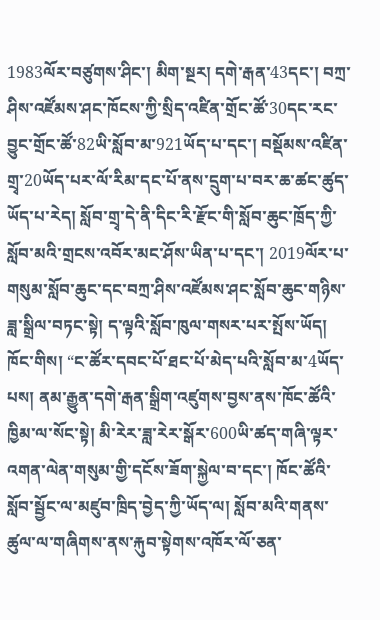1983ལོར་བཙུགས་ཤིང་། མིག་སྔར། དགེ་རྒན་43དང་། བཀྲ་ཤིས་འཛོམས་ཤང་ཁོངས་ཀྱི་སྲིད་འཛིན་གྲོང་ཚོ་30དང་རང་བྱུང་གྲོང་ཚོ་82ཡི་སློབ་མ་921ཡོད་པ་དང་། བསྡོམས་འཛིན་གྲྭ་20ཡོད་པར་ལོ་རིམ་དང་པོ་ནས་དྲུག་པ་བར་ཆ་ཚང་ཚུད་ཡོད་པ་རེད། སློབ་གྲྭ་དེ་ནི་དིང་རི་རྫོང་གི་སློབ་ཆུང་ཁྲོད་ཀྱི་སློབ་མའི་གྲངས་འབོར་མང་ཤོས་ཡིན་པ་དང་། 2019ལོར་པ་གསུམ་སློབ་ཆུང་དང་བཀྲ་ཤིས་འཛོམས་ཤང་སློབ་ཆུང་གཉིས་ཟླ་སྒྲིལ་བཏང་སྟེ། ད་ལྟའི་སློབ་ཁུལ་གསར་པར་སྤོས་ཡོད། ཁོང་གིས། “ང་ཚོར་དབང་པོ་ཐང་པོ་མེད་པའི་སློབ་མ་4ཡོད་པས། ནམ་རྒྱུན་དགེ་རྒན་སྒྲིག་འཛུགས་བྱས་ནས་ཁོང་ཚོའི་ཁྱིམ་ལ་སོང་སྟེ། མི་རེར་ཟླ་རེར་སྒོར་600ཡི་ཚད་གཞི་ལྟར་འགན་ལེན་གསུམ་གྱི་དངོས་ཟོག་སྐྱེལ་བ་དང་། ཁོང་ཚོའི་སློབ་སྦྱོང་ལ་མཛུབ་ཁྲིད་བྱེད་ཀྱི་ཡོད་ལ། སློབ་མའི་གནས་ཚུལ་ལ་གཞིགས་ནས་རྐུབ་སྟེགས་འཁོར་ལོ་ཅན་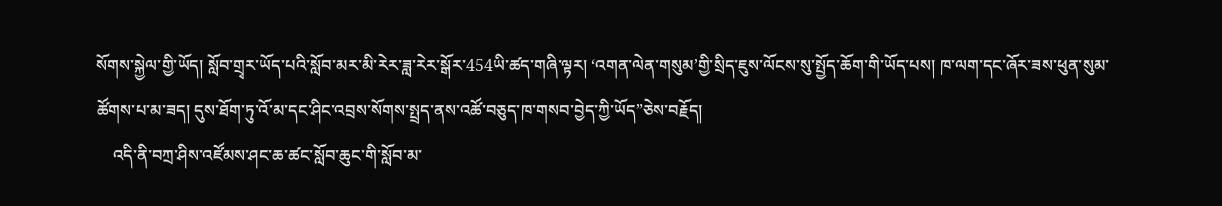སོགས་སྐྱེལ་གྱི་ཡོད། སློབ་གྲྭར་ཡོད་པའི་སློབ་མར་མི་རེར་ཟླ་རེར་སྒོར་454ཡི་ཚད་གཞི་ལྟར། ‘འགན་ལེན་གསུམ’གྱི་སྲིད་ཇུས་ལོངས་སུ་སྤྱོད་ཆོག་གི་ཡོད་པས། ཁ་ལག་དང་ཞོར་ཟས་ཕུན་སུམ་ཚོགས་པ་མ་ཟད། དུས་ཐོག་ཏུ་འོ་མ་དང་ཤིང་འབྲས་སོགས་སྤྲད་ནས་འཚོ་བཅུད་ཁ་གསབ་བྱེད་ཀྱི་ཡོད”ཅེས་བརྗོད།
    འདི་ནི་བཀྲ་ཤིས་འཛོམས་ཤང་ཆ་ཚང་སློབ་ཆུང་གི་སློབ་མ་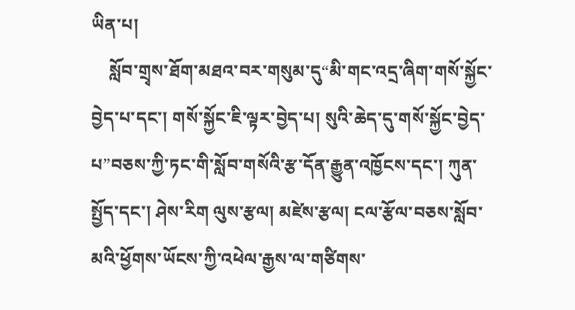ཡིན་པ།
    སློབ་གྲྭས་ཐོག་མཐའ་བར་གསུམ་དུ“མི་གང་འདྲ་ཞིག་གསོ་སྐྱོང་བྱེད་པ་དང་། གསོ་སྐྱོང་ཇི་ལྟར་བྱེད་པ། སུའི་ཆེད་དུ་གསོ་སྐྱོང་བྱེད་པ”བཅས་ཀྱི་ཏང་གི་སློབ་གསོའི་རྩ་དོན་རྒྱུན་འཁྱོངས་དང་། ཀུན་སྤྱོད་དང་། ཤེས་རིག ལུས་རྩལ། མཛེས་རྩལ། ངལ་རྩོལ་བཅས་སློབ་མའི་ཕྱོགས་ཡོངས་ཀྱི་འཕེལ་རྒྱས་ལ་གཙིགས་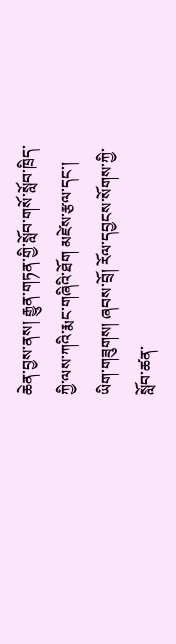ཆེན་བྱས་ནས། རྒྱུན་གཏན་གྱི་སློབ་གསོ་སློབ་ཁྲིད་ཀྱི་ལས་ཀའི་རྨང་གཞིའི་ཐོག མཛེས་རྩལ་དང་། ཡིག་གཟུགས། ཞབས་བྲོ། རོལ་དབྱངས་སོགས་ཀྱི་སློབ་ཚན་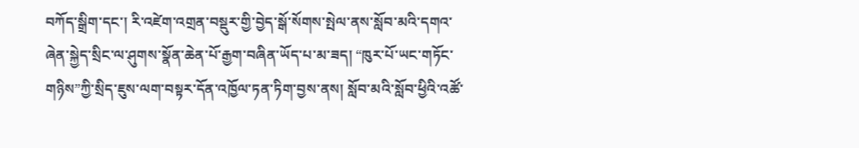བཀོད་སྒྲིག་དང་། རི་འཛེག་འགྲན་བསྡུར་གྱི་བྱེད་སྒོ་སོགས་སྤེལ་ནས་སློབ་མའི་དགའ་ཞེན་སྐྱེད་སྲིང་ལ་ཤུགས་སྣོན་ཆེན་པོ་རྒྱག་བཞིན་ཡོད་པ་མ་ཟད། “ཁུར་པོ་ཡང་གཏོང་གཉིས”ཀྱི་སྲིད་ཇུས་ལག་བསྟར་དོན་འཁྱོལ་ཏན་ཏིག་བྱས་ནས། སློབ་མའི་སློབ་ཕྱིའི་འཚོ་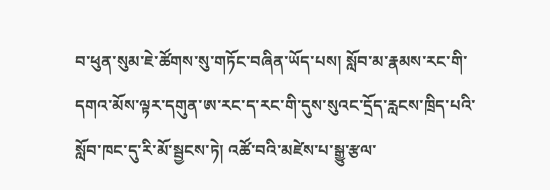བ་ཕུན་སུམ་ཇེ་ཚོགས་སུ་གཏོང་བཞིན་ཡོད་པས། སློབ་མ་རྣམས་རང་གི་དགའ་མོས་ལྟར་དགུན་ཨ་རང་ད་རང་གི་དུས་སུའང་དྲོད་རླངས་ཁྲིད་པའི་སློབ་ཁང་དུ་རི་མོ་སྦྱངས་ཏེ། འཚོ་བའི་མཛེས་པ་སྒྱུ་རྩལ་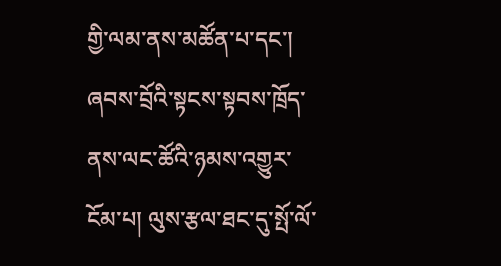གྱི་ལམ་ནས་མཚོན་པ་དང་། ཞབས་བྲོའི་སྟངས་སྟབས་ཁྲོད་ནས་ལང་ཚོའི་ཉམས་འགྱུར་ངོམ་པ། ལུས་རྩལ་ཐང་དུ་སྤོ་ལོ་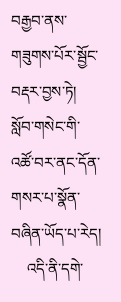བརྒྱབ་ནས་གཟུགས་པོར་སྦྱོང་བརྡར་བྱས་ཏེ། སློབ་གསེང་གི་འཚོ་བར་ནང་དོན་གསར་པ་སྣོན་བཞིན་ཡོད་པ་རེད།
    འདི་ནི་དགེ་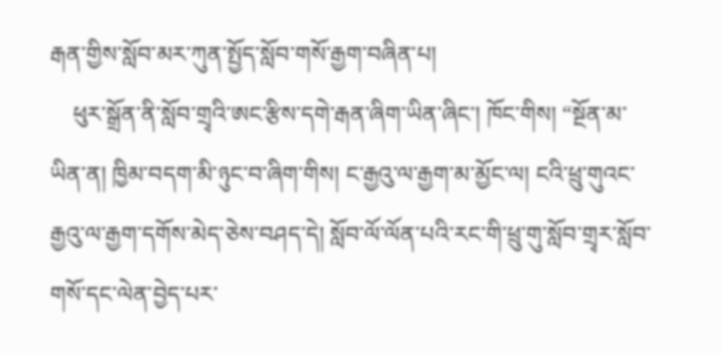རྒན་གྱིས་སློབ་མར་ཀུན་སྤྱོད་སློབ་གསོ་རྒྱག་བཞིན་པ།
    ཕུར་སྒྲོན་ནི་སློབ་གྲྭའི་ཨང་རྩིས་དགེ་རྒན་ཞིག་ཡིན་ཞིང་། ཁོང་གིས། “སྔོན་མ་ཡིན་ན། ཁྱིམ་བདག་མི་ཉུང་བ་ཞིག་གིས། ང་རྒྱའུ་ལ་རྒྱག་མ་མྱོང་ལ། ངའི་ཕྲུ་གུའང་རྒྱའུ་ལ་རྒྱག་དགོས་མེད་ཅེས་བཤད་དེ། སློབ་ལོ་ལོན་པའི་རང་གི་ཕྲུ་གུ་སློབ་གྲྭར་སློབ་གསོ་དང་ལེན་བྱེད་པར་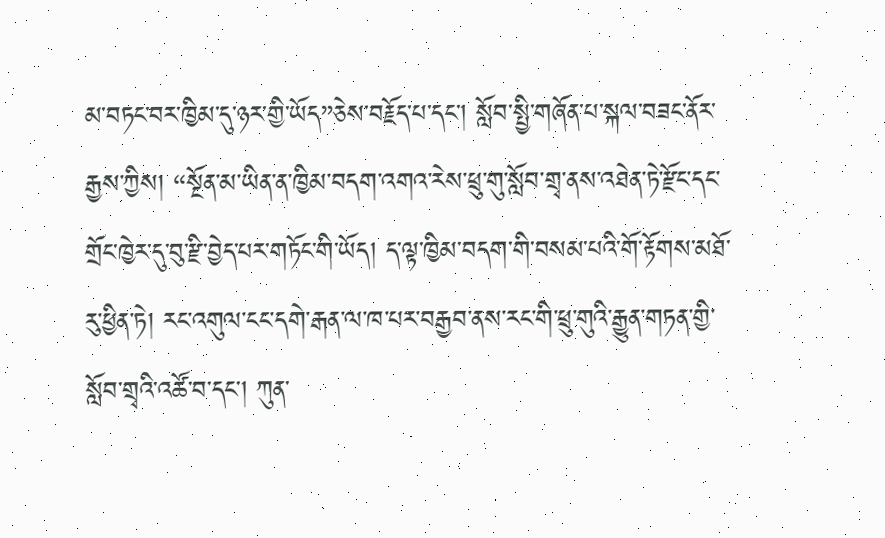མ་བཏང་བར་ཁྱིམ་དུ་ཉར་གྱི་ཡོད”ཅེས་བརྗོད་པ་དང་། སློབ་སྤྱི་གཞོན་པ་སྐལ་བཟང་ནོར་རྒྱས་ཀྱིས། “སྔོན་མ་ཡིན་ན་ཁྱིམ་བདག་འགའ་རེས་ཕྲུ་གུ་སློབ་གྲྭ་ནས་འཐེན་ཏེ་རྫོང་དང་གྲོང་ཁྱེར་དུ་བུ་རྫི་བྱེད་པར་གཏོང་གི་ཡོད། ད་ལྟ་ཁྱིམ་བདག་གི་བསམ་པའི་གོ་རྟོགས་མཐོ་རུ་ཕྱིན་ཏེ། རང་འགུལ་ངང་དགེ་རྒན་ལ་ཁ་པར་བརྒྱབ་ནས་རང་གི་ཕྲུ་གུའི་རྒྱུན་གཏན་གྱི་སློབ་གྲྭའི་འཚོ་བ་དང་། ཀུན་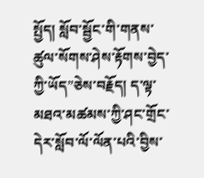སྤྱོད། སློབ་སྦྱོང་གི་གནས་ཚུལ་སོགས་ཤེས་རྟོགས་བྱེད་ཀྱི་ཡོད”ཅེས་བརྗོད། ད་ལྟ་མཐའ་མཚམས་ཀྱི་ཤང་གྲོང་དེར་སློབ་ལོ་ལོན་པའི་བྱིས་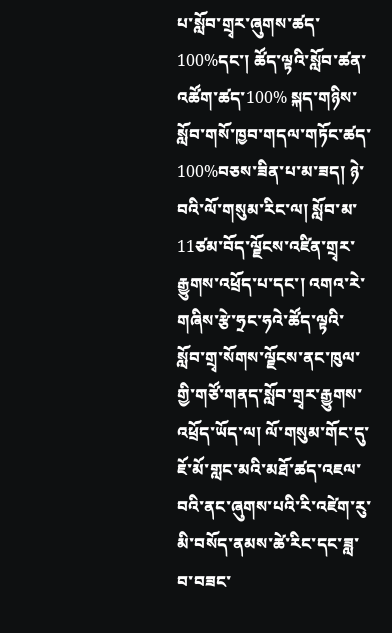པ་སློབ་གྲྭར་ཞུགས་ཚད་100%དང་། ཚོད་ལྟའི་སློབ་ཚན་འཚོག་ཚད་100% སྐད་གཉིས་སློབ་གསོ་ཁྱབ་གདལ་གཏོང་ཚད་100%བཅས་ཟིན་པ་མ་ཟད། ཉེ་བའི་ལོ་གསུམ་རིང་ལ། སློབ་མ་11ཙམ་བོད་ལྗོངས་འཛིན་གྲྭར་རྒྱུགས་འཕྲོད་པ་དང་། འགའ་རེ་གཞིས་རྩེ་ཧྲང་ཧའེ་ཚོད་ལྟའི་སློབ་གྲྭ་སོགས་ལྗོངས་ནང་ཁུལ་གྱི་གཙོ་གནད་སློབ་གྲྭར་རྒྱུགས་འཕྲོད་ཡོད་ལ། ལོ་གསུམ་གོང་དུ་ཇོ་མོ་གླང་མའི་མཐོ་ཚད་འཇལ་བའི་ནང་ཞུགས་པའི་རི་འཛེག་རུ་མི་བསོད་ནམས་ཚེ་རིང་དང་ཟླ་བ་བཟང་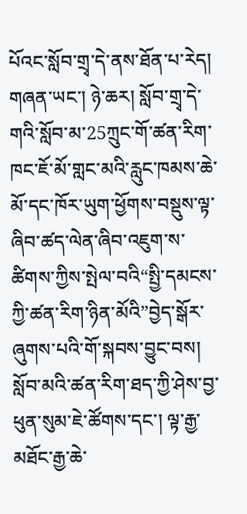པོའང་སློབ་གྲྭ་དེ་ནས་ཐོན་པ་རེད། གཞན་ཡང་། ཉེ་ཆར། སློབ་གྲྭ་དེ་གའི་སློབ་མ་25ཀྲུང་གོ་ཚན་རིག་ཁང་ཇོ་མོ་གླང་མའི་རླུང་ཁམས་ཆེ་མོ་དང་ཁོར་ཡུག་ཕྱོགས་བསྡུས་ལྟ་ཞིབ་ཚད་ལེན་ཞིབ་འཇུག་ས་ཚིགས་ཀྱིས་སྤེལ་བའི“སྤྱི་དམངས་ཀྱི་ཚན་རིག་ཉིན་མོའི”བྱེད་སྒོར་ཞུགས་པའི་གོ་སྐབས་བྱུང་བས། སློབ་མའི་ཚན་རིག་ཐད་ཀྱི་ཤེས་བྱ་ཕུན་སུམ་ཇེ་ཚོགས་དང་། ལྟ་རྒྱ་མཐོང་རྒྱ་ཆེ་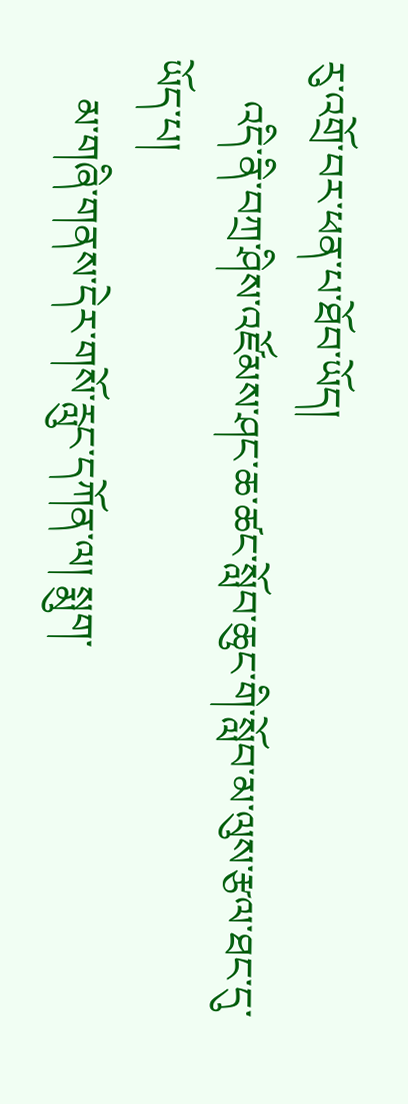རུ་འགྲོ་བར་ཕན་པ་ཐོབ་ཡོད།
    འདི་ནི་བཀྲ་ཤིས་འཛོམས་ཤང་ཆ་ཚང་སློབ་ཆུང་གི་སློབ་མ་ལུས་རྩལ་ཐང་དུ་ཡོད་པ།
    མ་གཞི་གནས་དེར་གསོ་རླུང་དཀོན་ལ། སྨུག་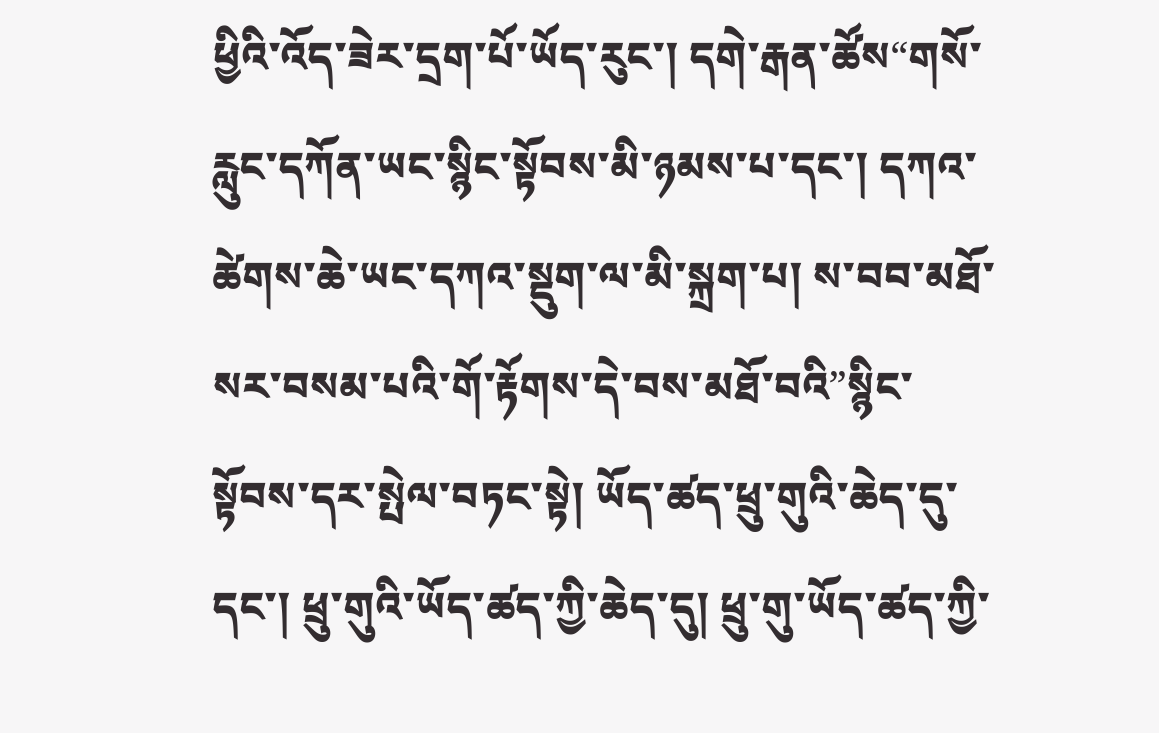ཕྱིའི་འོད་ཟེར་དྲག་པོ་ཡོད་རུང་། དགེ་རྒན་ཚོས“གསོ་རླུང་དཀོན་ཡང་སྙིང་སྟོབས་མི་ཉམས་པ་དང་། དཀའ་ཚེགས་ཆེ་ཡང་དཀའ་སྡུག་ལ་མི་སྐྲག་པ། ས་བབ་མཐོ་སར་བསམ་པའི་གོ་རྟོགས་དེ་བས་མཐོ་བའི”སྙིང་སྟོབས་དར་སྤེལ་བཏང་སྟེ། ཡོད་ཚད་ཕྲུ་གུའི་ཆེད་དུ་དང་། ཕྲུ་གུའི་ཡོད་ཚད་ཀྱི་ཆེད་དུ། ཕྲུ་གུ་ཡོད་ཚད་ཀྱི་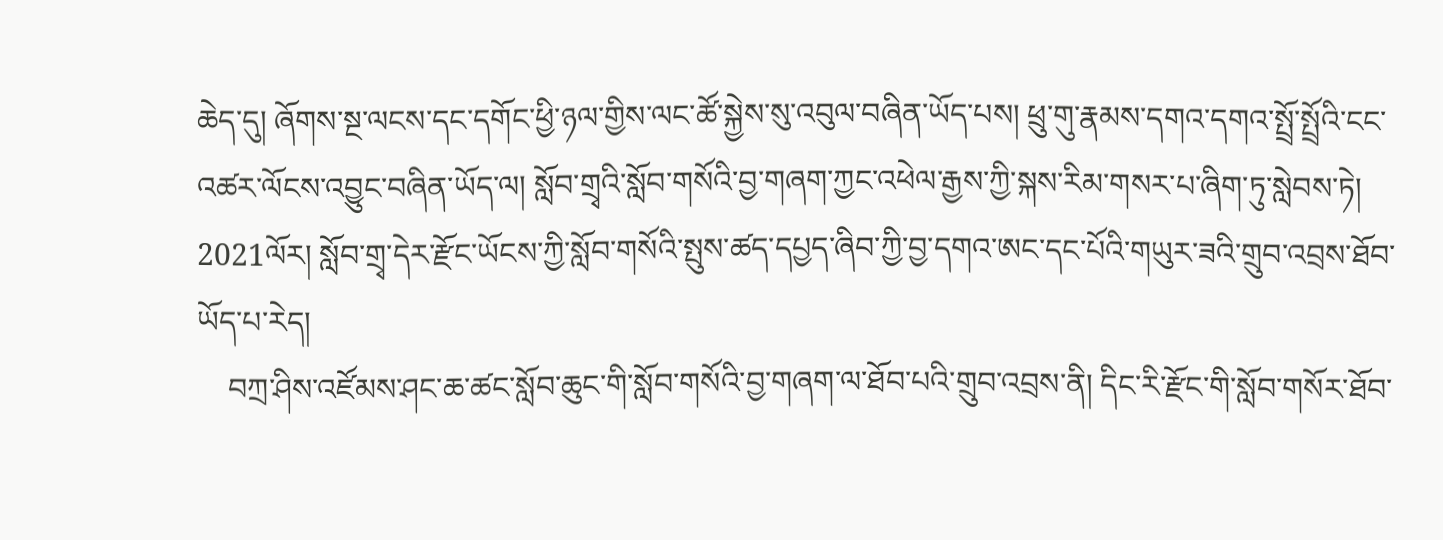ཆེད་དུ། ཞོགས་སྔ་ལངས་དང་དགོང་ཕྱི་ཉལ་གྱིས་ལང་ཚོ་སྐྱེས་སུ་འབུལ་བཞིན་ཡོད་པས། ཕྲུ་གུ་རྣམས་དགའ་དགའ་སྤྲོ་སྤྲོའི་ངང་འཚར་ལོངས་འབྱུང་བཞིན་ཡོད་ལ། སློབ་གྲྭའི་སློབ་གསོའི་བྱ་གཞག་ཀྱང་འཕེལ་རྒྱས་ཀྱི་སྐས་རིམ་གསར་པ་ཞིག་ཏུ་སླེབས་ཏེ། 2021ལོར། སློབ་གྲྭ་དེར་རྫོང་ཡོངས་ཀྱི་སློབ་གསོའི་སྤུས་ཚད་དཔྱད་ཞིབ་ཀྱི་བྱ་དགའ་ཨང་དང་པོའི་གཡུར་ཟའི་གྲུབ་འབྲས་ཐོབ་ཡོད་པ་རེད།
    བཀྲ་ཤིས་འཛོམས་ཤང་ཆ་ཚང་སློབ་ཆུང་གི་སློབ་གསོའི་བྱ་གཞག་ལ་ཐོབ་པའི་གྲུབ་འབྲས་ནི། དིང་རི་རྫོང་གི་སློབ་གསོར་ཐོབ་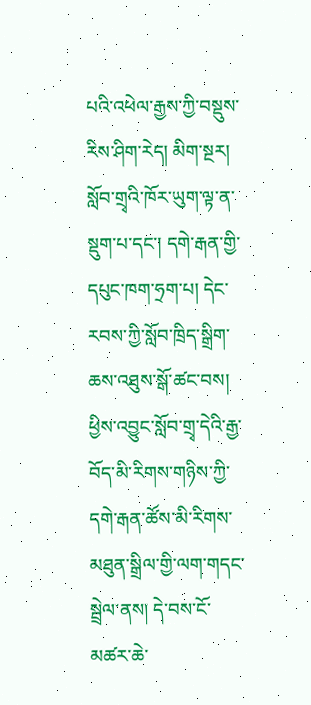པའི་འཕེལ་རྒྱས་ཀྱི་བསྡུས་རིས་ཤིག་རེད། མིག་སྔར། སློབ་གྲྭའི་ཁོར་ཡུག་ལྟ་ན་སྡུག་པ་དང་། དགེ་རྒན་གྱི་དཔུང་ཁག་ཧྲག་པ། དེང་རབས་ཀྱི་སློབ་ཁྲིད་སྒྲིག་ཆས་འཐུས་སྒོ་ཚང་བས། ཕྱིས་འབྱུང་སློབ་གྲྭ་དེའི་རྒྱ་བོད་མི་རིགས་གཉིས་ཀྱི་དགེ་རྒན་ཚོས་མི་རིགས་མཐུན་སྒྲིལ་གྱི་ལག་གདང་སྦྲེལ་ནས། དེ་བས་ངོ་མཚར་ཆེ་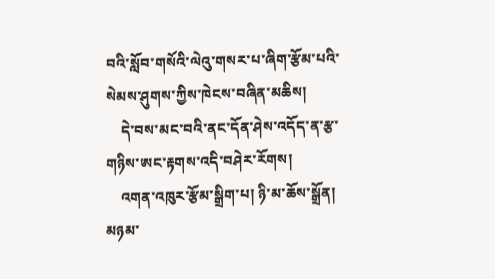བའི་སློབ་གསོའི་ལེའུ་གསར་པ་ཞིག་རྩོམ་པའི་སེམས་ཤུགས་ཀྱིས་ཁེངས་བཞིན་མཆིས།
    དེ་བས་མང་བའི་ནང་དོན་ཤེས་འདོད་ན་རྩ་གཉིས་ཨང་རྟགས་འདི་བཤེར་རོགས།
    འགན་འཁུར་རྩོམ་སྒྲིག་པ། ཉི་མ་ཆོས་སྒྲོན།
མཉམ་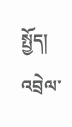སྤྱོད།
འབྲེལ་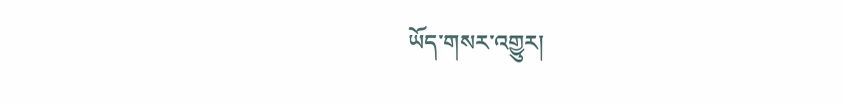ཡོད་གསར་འགྱུར།